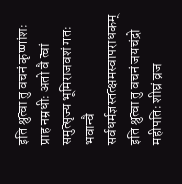इति श्रुत्वा तु वचनं कृष्णांशः प्राह नम्रधीः अतो वै त्वां समुत्सृज्य भूमिराजवशं गतः
भवान्वै सर्वधर्मज्ञस्तत्क्षमस्वापराधकम्
इति श्रुत्वा तु वचनं जयचंद्रो महीपतिः शीघ्रं व्रज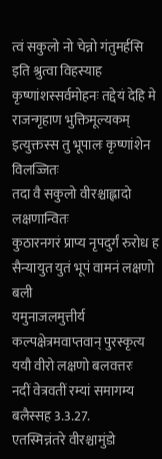त्वं सकुलो नो चेन्नो गंतुमर्हसि
इति श्रुत्वा विहस्याह कृष्णांशस्सर्वमोहनः तद्देयं देहि मे राजन्गृहाण भुक्तिमूल्यकम्
इत्युक्तस्स तु भूपालः कृष्णांशेन विलज्जितः
तदा वै सकुलो वीरश्चाह्लादो लक्षणान्वितः
कुठारनगरं प्राप्य नृपदुर्गं रुरोध ह
सैन्यायुत युतं भूपं वामनं लक्षणो बली
यमुनाजलमुत्तीर्य कल्पक्षेत्रमवाप्तवान् पुरस्कृत्य ययौ वीरो लक्षणो बलवत्तरः
नदीं वेत्रवतीं रम्यां समागम्य बलैस्सह 3.3.27.
एतस्मिन्नंतरे वीरश्चामुंडो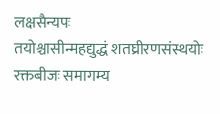लक्षसैन्यपः
तयोश्चासीन्महद्युद्धं शतघ्रीरणसंस्थयोः
रक्तबीजः समागम्य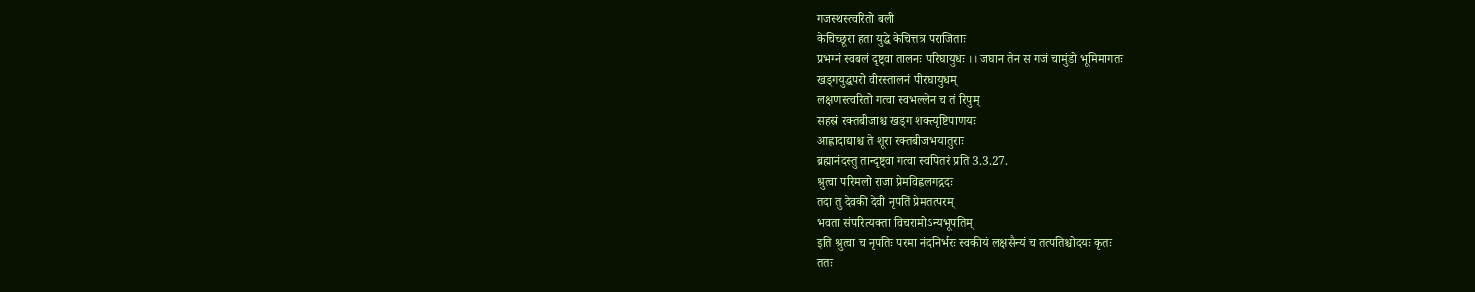गजस्थस्त्वरितो बली
केचिच्छूरा हता युद्धे केचित्तत्र पराजिताः
प्रभग्नं स्वबलं दृष्ट्वा तालनः परिघायुधः ।। जघान तेन स गजं चामुंडो भूमिमागतः
खड्गयुद्धपरो वीरस्तालनं पीरघायुधम्
लक्षणस्त्वरितो गत्वा स्वभल्लेन च तं रिपुम्
सहस्रं रक्तबीजाश्च खड्ग शक्त्यृष्टिपाणयः
आह्लादाद्याश्च ते शूरा रक्तबीजभयातुराः
ब्रह्मानंदस्तु तान्दृष्ट्वा गत्वा स्वपितरं प्रति 3.3.27.
श्रुत्वा परिमलो राजा प्रेमविह्वलगद्गदः
तदा तु देवकी देवी नृपतिं प्रेमतत्परम्
भवता संपरित्यक्ता विचरामोऽन्यभूपतिम्
इति श्रुत्वा च नृपतिः परमा नंदनिर्भरः स्वकीयं लक्षसैन्यं च तत्पतिश्चोदयः कृतः
ततः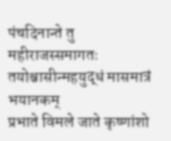पंचदिनान्ते तु महीराजस्समागतः तयोश्चासीन्महयुद्धं मासमात्रं भयानकम्
प्रभाते विमले जाते कृष्णांशो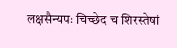लक्षसैन्यपः चिच्छेद च शिरस्तेषां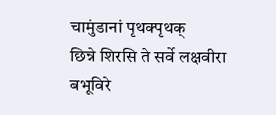चामुंडानां पृथक्पृथक्
छिन्ने शिरसि ते सर्वे लक्षवीरा बभूविरे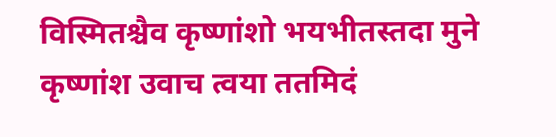विस्मितश्चैव कृष्णांशो भयभीतस्तदा मुने
कृष्णांश उवाच त्वया ततमिदं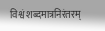विश्वं शब्दमात्रनिरंतरम्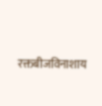रक्तबीजविनाशाय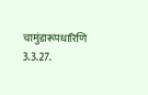चामुंडारूपधारिणि 3.3.27.